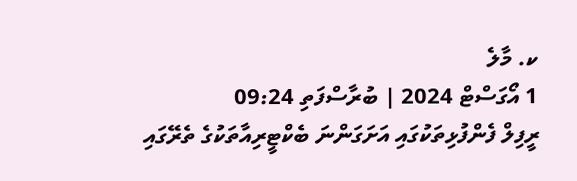ކ. މާލެ
1 އޯގަސްޓް 2024 | ބުރާސްފަތި 09:24
ރީފިލް ފެންފުޅިތަކުގައި އަށަގަންނަ ބެކްޓީރިއާތަކުގެ ތެރޭގައި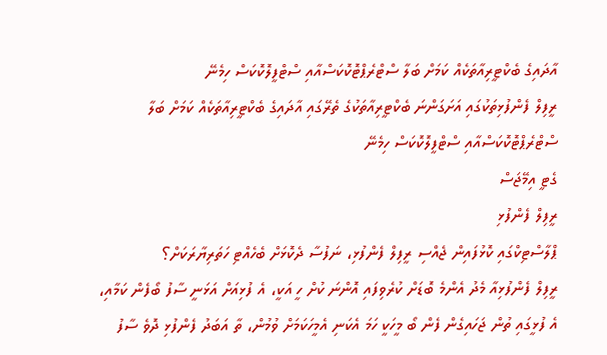އާދައިގެ ބެކްޓީރިއާތަކެއް ކަމަށް ބަލާ ސްޓްރެޕްޓޮކޮކަސްއާއި ސްޓްފީލޮކޮކަސް ހިމެނޭ
ރީފިލް ފެންފުޅިތަކުގައި އަށަގަންނަ ބެކްޓީރިއާތަކުގެ ތެރޭގައި އާދައިގެ ބެކްޓީރިއާތަކެއް ކަމަށް ބަލާ ސްޓްރެޕްޓޮކޮކަސްއާއި ސްޓްފީލޮކޮކަސް ހިމެނޭ
ގެޓީ އިމޭޖަސް
ރީފިލް ފެންފުޅި
ޕްލާސްޓިކްގައި ކޮޅުފައިން ޖެއްސި ރީފިލް ފެންފުޅި، ނަފުސާ ދެކޮޅަށް ބެހެއްޓި ހަތަރިޔާރަކަށް؟
ރީފިލް ފެންފުޅިއާ މެދު އެންމެ ބޮޑަށް ކުރެވިފައި އޮންނަ ކުށް ހީ އަކީ، އެ ފުޅިއަށް އަޅަނީ ސާފު ބޯފެން ކަމާއި، އެ ފުޅީގައި ތުން ޖަހައިގެން ފެން ބޯ މީހަކީ ހަމަ އެކަނި އެމީހަކަމަށް ވުމުން، ތާ އަބަދު ފެންފުޅި ދޮވެ ސާފު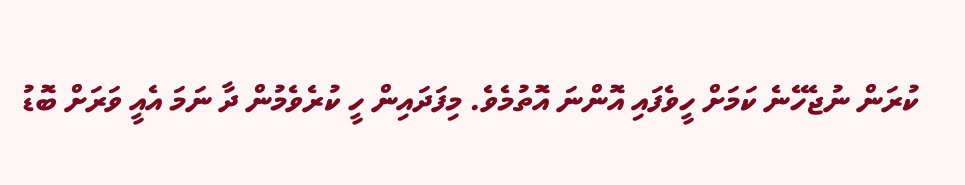ކުރަން ނުޖެހޭނެ ކަމަށް ހީވެފައި އޮންނަ އޮތުމެވެ. މިފަދައިން ހީ ކުރެވެމުން ދާ ނަމަ އެއީ ވަރަށް ބޮޑު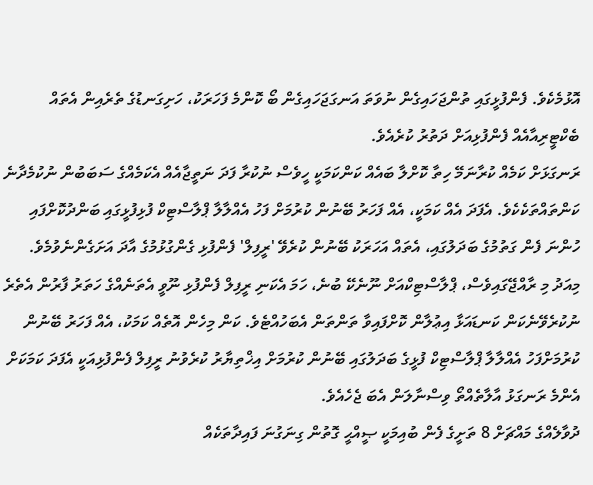އޮޅުމެކެވެ. ފެންފުޅީގައި ތުންޖަހައިގެން ނުވަތަ އަނގަޖަހައިގެން ބޯ ކޮންމެ ފަހަރަކު، ހަށިގަނޑުގެ ތެރެއިން އެތައް ބެކްޓީރިއާއެއް ފެންފުޅިއަށް ދަތުރު ކުރެއެވެ.
ރަނގަޅަށް ކަމެއް ކުރާނަމޭ ހިތާ ކޮށްލާ ބައެއް ކަންކަމަކީ ހީވެސް ނުކުރާ ފަދަ ނަތީޖާއެއް އެކަމެއްގެ ސަބަބުން ނުކުމެދާނެ ކަންތައްތަކެކެވެ. އެފަދަ އެއް ކަމަކީ، އެއް ފަހަރު ބޭނުން ކުރުމަށް ފަހު އެއްލާލާ ޕްލާސްޓިކް ފުޅިފުޅީގައި ބަންދުކޮށްފައި ހުންނަ ފެން ގަތުމުގެ ބަދަލުގައި، އެތައް އަހަރަކު ބޭނުން ކުރެވޭ 'ރީފިލް' ފެންފުޅި ގެންގުޅުމުގެ އާދަ އަށަގެންނެވުމެވެ. މިއަދު މި ރާއްޖޭގައިވެސް، ޕްލާސްޓިކްއަށް ނޫނެކޭ ބުނެ، ހަމަ އެކަނި ރީފިލް ފެންފުޅި ނޫވީ އެތަނެއްގެ ހަތަރު ފާރުން އެތެރެ ނުކުރެވޭނެކަން ކަނޑައަޅާ އިޢުލާން ކޮށްފައިވާ ތަންތަން އެބަހުއްޓެވެ. ކަން މިހެން އޮތެއް ކަމަކު، އެއް ފަހަރު ބޭނުން ކުރުމަށްފަހު އެއްލާލާ ޕްލާސްޓިކް ފުޅީގެ ބަދަލުގައި ބޭނުން ކުރުމަށް އިޚްތިޔާރު ކުރެވުނު ރީފިލް ފެންފުޅިއަކީ އެފަދަ ކަމަކަށް އެންމެ ރަނގަޅު އާލާތެއްތޯ ވިސްނާލަން އެބަ ޖެހެއެވެ.
ދުވާލެއްގެ މައްޗަށް 8 ތަށީގެ ފެން ބުއިމަކީ ޞީއްޙީ ގޮތުން ގިނަގުނަ ފައިދާތަކެއް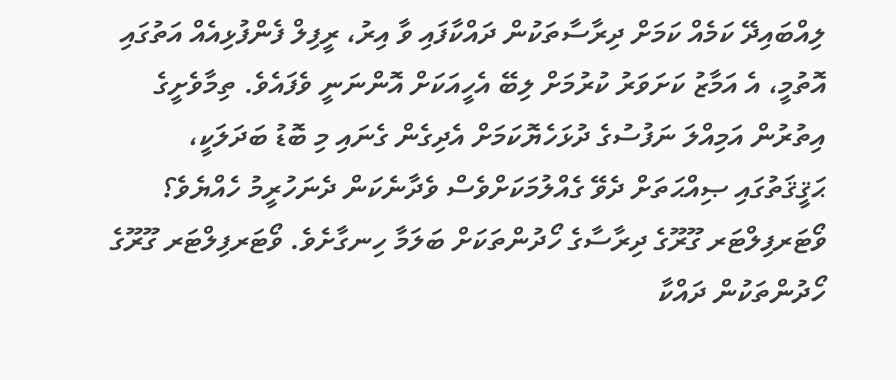ލިއްބައިދޭ ކަމެއް ކަމަށް ދިރާސާތަކުން ދައްކާފައި ވާ އިރު، ރީފިލް ފެންފުޅިއެއް އަތުގައި އޮތުމީ، އެ އަމާޒު ކަށަވަރު ކުރުމަށް ލިބޭ އެހީއަކަށް އޮންނަނީ ވެފައެވެ. ތިމާވެށީގެ އިތުރުން އަމިއްލަ ނަފުސުގެ ދުޅަހެޔޮކަމަށް އެދިގެން ގެނައި މި ބޮޑު ބަދަލަކީ، ޙަޤީޤަތުގައި ޞިއްޙަތަށް ދެވޭ ގެއްލުމަކަށްވެސް ވެދާނެކަން ދެނަހުރީމު ހެއްޔެވެ؟
ވޯޓަރފިލްޓަރ ގޫރޫގެ ދިރާސާގެ ހޯދުންތަކަށް ބަލަމާ ހިނގާށެވެ. ވޯޓަރފިލްޓަރ ގޫރޫގެ ހޯދުންތަކުން ދައްކާ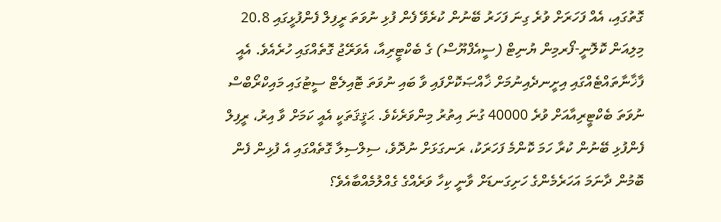ގޮތުގައި، އެއް ފަހަރަށް ވުރެ ގިނަ ފަހަރު ބޭނުން ކުރެވޭ ފެން ފުޅި ނުވަތަ ރީފިލް ފެންފުޅީގައި 20.8 މިލިއަން ކޮލޮނީ-ފޯރމިން ޔުނިޓް (ސީއެފްޔޫސް) ގެ ބެކްޓީރިއާ، އެވަރޭޖު ގޮތެއްގައި ހުރެއެވެ. އެއީ ފާޚާނާތައްޓެއްގައި އިށީނދެއިނުމަށް ޚާއްޞަކޮށްފައި ވާ ބައި ނުވަތަ ޓޮއިލެޓް ސީޓުގައި މައިކްރޯބްސް ނުވަތަ ބެކްޓީރިއާއަށް ވުރެ 40000 ގުނަ އިތުރު މިންވަރެކެވެ. ޙަޤީޤަތަކީ އެއީ ކަމަށް ވާ އިރު، ރީފިލް ފެންފުޅި ބޭނުން ކުރާ ހަމަ ކޮންމެ ފަހަރަކު، ރަނގަޅަށް ނުދޮވެ، ސިލްސިލާ ގޮތެއްގައި އެ ފުޅިން ފެން ބޮމުން ދާނަމަ އަހަރެމެންގެ ހަށިގަނޑަށް ވާނީ ކިހާ ވަރެއްގެ ގެއްލުމެއްބާއެވެ؟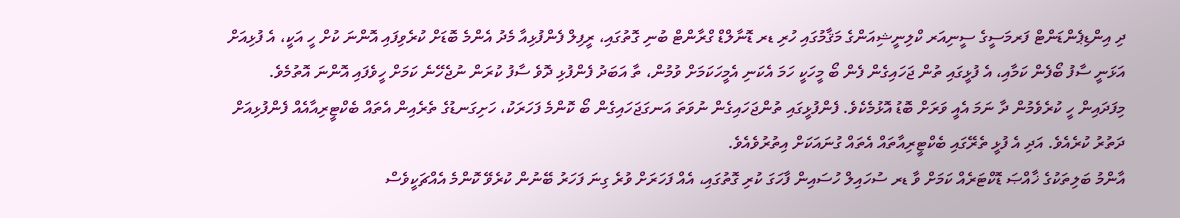ދި އިންޑިޕެންޑަންޓް ފަރމަސީގެ ސީނިއަރ ކްލިނީޝިއަންގެ މަޤާމުގައި ހުރި ޑރ ޑޮނާލްޑް ގްރާންޓް ބުނި ގޮތުގައި، ރީފިލް ފެންފުޅިއާ މެދު އެންމެ ބޮޑަށް ކުރެވިފައި އޮންނަ ކުށް ހީ އަކީ، އެ ފުޅިއަށް އަޅަނީ ސާފު ބޯފެން ކަމާއި، އެ ފުޅީގައި ތުން ޖަހައިގެން ފެން ބޯ މީހަކީ ހަމަ އެކަނި އެމީހަކަމަށް ވުމުން، ތާ އަބަދު ފެންފުޅި ދޮވެ ސާފު ކުރަން ނުޖެހޭނެ ކަމަށް ހީވެފައި އޮންނަ އޮތުމެވެ.
މިފަދައިން ހީ ކުރެވެމުން ދާ ނަމަ އެއީ ވަރަށް ބޮޑު އޮޅުމެކެވެ. ފެންފުޅީގައި ތުންޖަހައިގެން ނުވަތަ އަނގަޖަހައިގެން ބޯ ކޮންމެ ފަހަރަކު، ހަށިގަނޑުގެ ތެރެއިން އެތައް ބެކްޓީރިއާއެއް ފެންފުޅިއަށް ދަތުރު ކުރެއެވެ. އަދި އެ ފުޅީ ތެރޭގައި ބެކްޓީރިއާތައް އެތައް ގުނައަކަށް އިތުރުވެއެވެ.
އާންމު ބަލިތަކުގެ ޚާއްޞަ ޑޮކްޓަރެއް ކަމަށް ވާ ޑރ ސުހައިލް ހުސައިން ފާހަގަ ކުރި ގޮތުގައި، އެއް ފަހަރަށް ވުރެ ގިނަ ފަހަރު ބޭނުން ކުރެވޭ ކޮންމެ އެއްޗަކީވެސް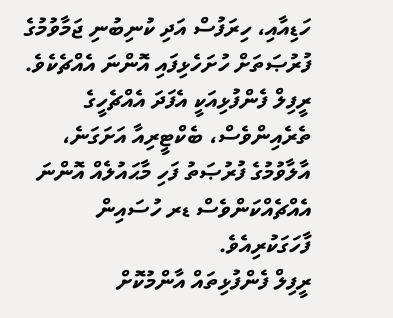ހަޑިއާއި، ހިރަފުސް އަދި ކުނިބުނި ޖަމާވުމުގެ ފުރުޞަތަށް ހުށަހެޅިފައި އޮންނަ އެއްޗެކެވެ. ރީފިލް ފެންފުޅިއަކީ އެފަދަ އެއްޗެހީގެ ތެރެއިންވެސް، ބެކްޓީރިއާ އަށަގަނެ، އާލާވުމުގެ ފުރުޞަތު ފަހި މާޙައުލެއް އޮންނަ އެއްޗެއްކަންވެސް ޑރ ހުސައިން ފާހަގަކުރިއެވެ.
ރީފިލް ފެންފުޅިތައް އާންމުކޮށް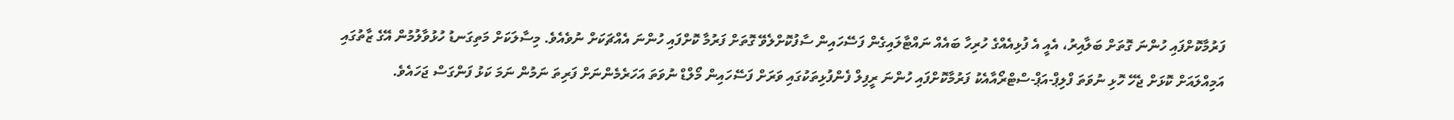ފަރުމާކޮށްފައި ހުންނަ ގޮތަށް ބަލާއިރު، އެއީ އެ ފުޅިއެއްގެ ހުރިހާ ބައެއް ނައްޓާލައިގެން ފަސޭހައިން ސާފުކޮށްލެވޭ ގޮތަށް ފަރުމާ ކޮށްފައި ހުންނަ އެއްޗަކަށް ނުވެއެވެ. މިސާލަކަށް މަތިގަނޑު ހުޅުވާލުމުން އޭގެ ޒާތުގައި އަމިއްލައަށް ކޮޅަށް ޖެހޭ ހޮޅި ނުވަތަ ފްލިޕް-އަޕް-ސްޓްރޯއާއެކު ފަރުމާކޮށްފައި ހުންނަ ރީފިލް ފެންފުޅިތަކުގައި ވަރަށް ފަސޭހައިން މޯލްޑް ނުވަތަ އަހަރެމެންނަށް ފަރިތަ ނަމުން ނަމަ ކަޅު ފަންގަސް ޖަހައެވެ.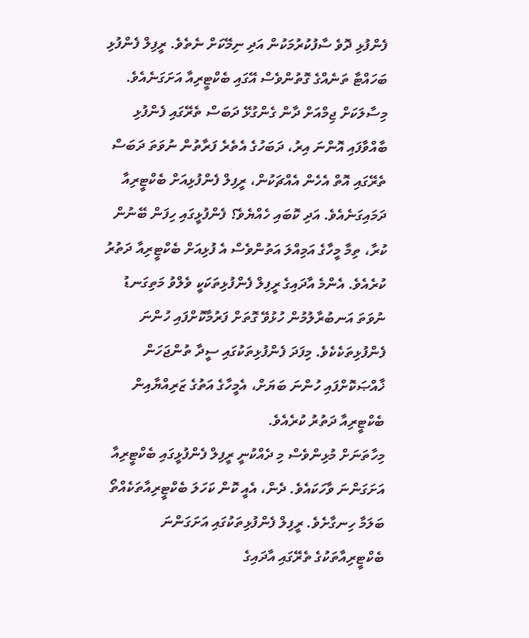ފެންފުޅި ދޮވެ ސާފުކުރުމަކުން އަދި ނިމޭކަށް ނެތެވެ. ރީފިލް ފެންފުޅި ބަހައްޓާ ތަނެއްގެ ގޮތުންވެސް އޭގައި ބެކްޓީރިއާ އަށަގަނެއެވެ. މިސާލަކަށް ޖިމްއަށް ދާން ގެންގުޅޭ ދަބަސް ތެރޭގައި ފެންފުޅި ބާއްވާފައި އޮންނަ އިރު، ދަބަހުގެ އެތެރެ ފަރާތުން ނުވަތަ ދަބަސް ތެރޭގައި އޮތް އެހެން އެއްޗަކުން، ރީފިލް ފެންފުޅިއަށް ބެކްޓީރިއާ ދަމައިގަނެއެވެ. އަދި ކޮބައި ހެއްޔެވެ؟ ފެންފުޅީގައި ހިފަން ބޭނުން ކުރާ، ތިމާ މީހާގެ އަމިއްލަ އަތުންވެސް އެ ފުޅިއަށް ބެކްޓީރިއާ ދަތުރު ކުރެއެވެ. އެންމެ އާދައިގެ ރީފިލް ފެންފުޅިތަކަކީ ވެލްވު މަތިގަނޑު ނުވަތަ އަނބުރާލުމުން ހުޅުވޭ ގޮތަށް ފަރުމާކޮށްފައި ހުންނަ ފެންފުޅިތަކެކެވެ. މިފަދަ ފެންފުޅިތަކުގައި ސީދާ ތުންޖަހަން ޚާއްޞަކޮށްފައި ހުންނަ ބަޔަށް، އެމީހާގެ އަތުގެ ޒަރިއްޔާއިން ބެކްޓީރިއާ ދަތުރު ކުރެއެވެ.
މިހާތަނަށް މުޅިންވެސް މި ދެއްކުނީ ރީފިލް ފެންފުޅީގައި ބެކްޓީރިއާ އަށަގަންނަ ވާހަކައެވެ. ދެން، އެއީ ކޮން ކަހަލަ ބެކްޓީރިއާތަކެއްތޯ ބަލަމާ ހިނގާށެވެ. ރީފިލް ފެންފުޅިތަކުގައި އަށަގަންނަ ބެކްޓީރިއާތަކުގެ ތެރޭގައި އާދައިގެ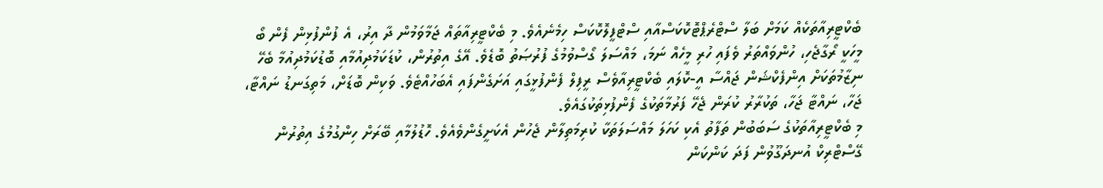ބެކްޓީރިއާތަކެއް ކަމަށް ބަލާ ސްޓްރެޕްޓޮކޮކަސްއާއި ސްޓްފީލޮކޮކަސް ހިމެނެއެވެ. މި ބެކްޓީރިއާތައް ޖަމާވަމުން ދާ އިރު، އެ ފުންފުޅިން ފެން ބޯ މީހަކީ ރޯގާޖެހި، ހުންވައްތަރު ވެފައި ހުރި މީހެއް ނަމަ، މައްސަލަ ގޯސްވުމުގެ ފުރުޞަތު ބޮޑެވެ. އޭގެ އިތުރުން، ކުޑަކަމުދިއުމާއި ބޮޑުކަމުދިއުމާ ބެހޭ ނިޒާމުތަކަށް އިންފެކްޝަން ޖައްސާ އީ-ކޮލައި ބެކްޓީރިއާވެސް ރީފިލް ފެންފުޅީގައި އަށަގެންފައި އެބަހުއްޓެވެ. ވަކިން ބޮޑަށް، މަތިގަނޑު ނައްޓާ، ޖަހާ، ނައްޓާ ޖަހާ، ތަކުރާރު ކުރަން ޖެހޭ ފަރުމާތަކުގެ ފެންފުޅިތަކުގައެވެ.
މި ބެކްޓީރިއާތަކުގެ ސަބަބުން ތަފާތު އެކި ކަހަލަ މައްސަލަތަކާ ކުރިމަތިލާން ޖެހުން އެކަށީގެންވެއެވެ. ހޮޑުލުމާއި ބޭރަށް ހިންގުމުގެ އިތުރުން ގޭސްޓްރިކް އުނދަގޫވުން ފަދަ ކަންކަން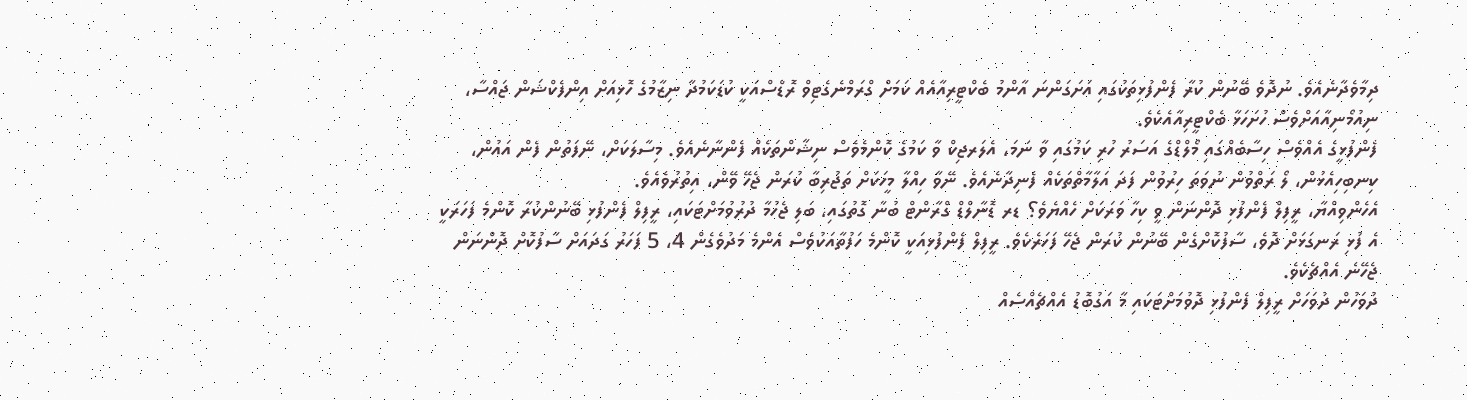ދިމާވެދާނެއެވެ. ނުދޮވެ ބޭނުން ކުރާ ފެންފުޅިތަކުގައި އަށަގަންނަ އާންމު ބެކްޓީރިއާއެއް ކަމަށް ގްރަމްނެގެޓިވް ރޮޑްސްއަކީ ކުޑަކަމުދާ ނިޒާމުގެ ހޮޅިއަށް އިންފެކްޝަން ޖައްސާ، ނިއުމޯނިއާއަށްވެސް ހުށަހަޅާ ބެކްޓީރިއާއެކެވެ.
ފެންފުޅީގެ އެއްވެސް ހިސާބެއްގައި މޯލްޑްގެ އަސަރު ހުރި ކަމުގައި ވާ ނަމަ، އެލަރޖިކް ވާ ކަމުގެ ކޮންމެވެސް ނިޝާންތަކެއް ފެންނާނެއެވެ. މިސާލަކަށް، ނޭފަތުން ފެން އައުން، ކިނބިހިއެޅުން، ލޯ ރަތްވުން ނުވަތަ ހިރުވުން ފަދަ އަލާމާތްތަކެއް ފެނިދާނެއެވެ. ނޭވާ ހިއްލާ މީހަކަށް ތަޖުރިބާ ކުރަން ޖެހޭ ވޭން، އިތުރުވެއެވެ.
އެހެންވިއްޔާ، ރީފިލް ފެންފުޅި ދޮންނަން ވީ ކިހާ ވަރަކަށް ހެއްޔެވެ؟ ޑރ ޑޮނާލްޑް ގްރާންޓް ބުނާ ގޮތުގައި، ބަލި ޖެހުމާ ދުރުވުމަށްޓަކައި، ރީފިލް ފެންފުޅި ބޭނުންކުރާ ކޮންމެ ފަހަރަކީ އެ ފުޅި ރަނގަޅަށް ދޮވެ، ސާފުކޮށްގެން ބޭނުން ކުރަން ޖެހޭ ފަހަރެކެވެ. ރީފިލް ފެންފުޅިއަކީ ކޮންމެ ހަފުތާއަކުވެސް އެންމެ މަދުވެގެން 4، 5 ފަހަރު ގަދައަށް ސާފުކޮށް ދޮންނަން ޖެހޭނެ އެއްޗެކެވެ.
ދުވަހުން ދުވަހަށް ރީފިލް ފެންފުޅި ދޮވުމަށްޓަކައި މާ އަގުބޮޑު އެއްޗެއްސެއް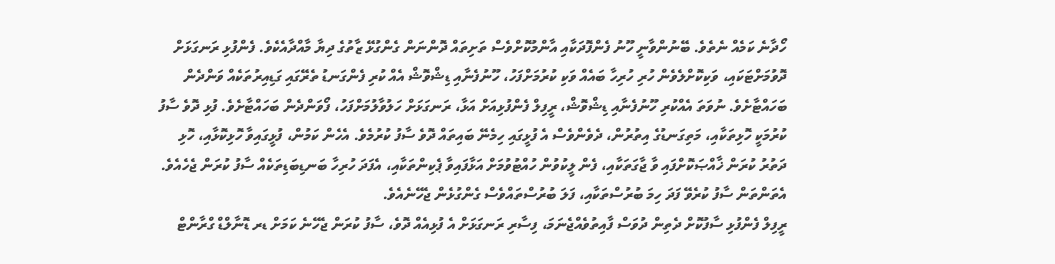ހޯދާނެ ކަމެއް ނެތެވެ. ބޭނުންވާނީ ހޫނު ފެންފޮދަކާއި އާންމުކޮށްވެސް ތަށިތައް ދޮންނަން ގެންގުޅޭ ޒާތުގެ ދިޔާ މާއްދާއެކެވެ. ފެންފުޅި ރަނގަޅަށް ދޮވުމަށްޓަކައި، ވަކިކޮށްލެވެން ހުރި ހުރިހާ ބައެއް ވަކި ކުރުމަށްފަހު، ހޫނުފެނާއި ޑިޝްވޮޝް އެއް ކުރި ފެންގަނޑު ތެރޭގައި ގަޑިއިރުތަކެއް ވަންދެން ބަހައްޓާށެވެ. ނުވަތަ އެއްކުރި ހޫނުފެނާއި ޑިޝްވޮޝް، ރީފިލް ފެންފުޅިއަށް އަޅާ، ރަނގަޅަށް ހަލުވާލުމަށްފަހު، ފޯވަންދެން ބަހައްޓާށެވެ. ފުޅި ދޮވެ ސާފު ކުރުމަކީ ހޮޅިތަކާއި، މަތިގަނޑުގެ އިތުރުން، ދެވެންވެސް އެ ފުޅީގައި ހިމެނޭ ބައިތައް ދޮވެ ސާފު ކުރުމެވެ. އެހެން ކަމުން، ފުޅީގައިވާ ހޮޅިކޮޅާއި، ހޮޅި ދަތުރު ކުރަން ޚާއްޞަކޮށްފައި ވާ ޖާގަތަކާއި، ފެން ލީކުވުން ހުއްޓުވުމަށް އަޅާފައިވާ ޕެކިންތަކާއި، އެފަދަ ހުރިހާ ބަނޑިބަޑިތަކެއް ސާފު ކުރަން ޖެހެއެވެ. އެތަންތަން ސާފު ކުރެވޭ ފަދަ ހިމަ ބުރުސްތަކާއި، ފަލަ ބުރުސްތައްވެސް ގެންގުޅެން ޖެހޭނެއެވެ.
ރީފިލް ފެންފުޅި ސާފުކޮށް ދެތިން ދުވަސް ފާއިތުވެއްޖެނަމަ، ފިސާރި ރަނގަޅަށް އެ ފުޅިއެއް ދޮވެ، ސާފު ކުރަން ޖެހޭނެ ކަމަށް ޑރ ޑޮނާލްޑް ގްރާންޓް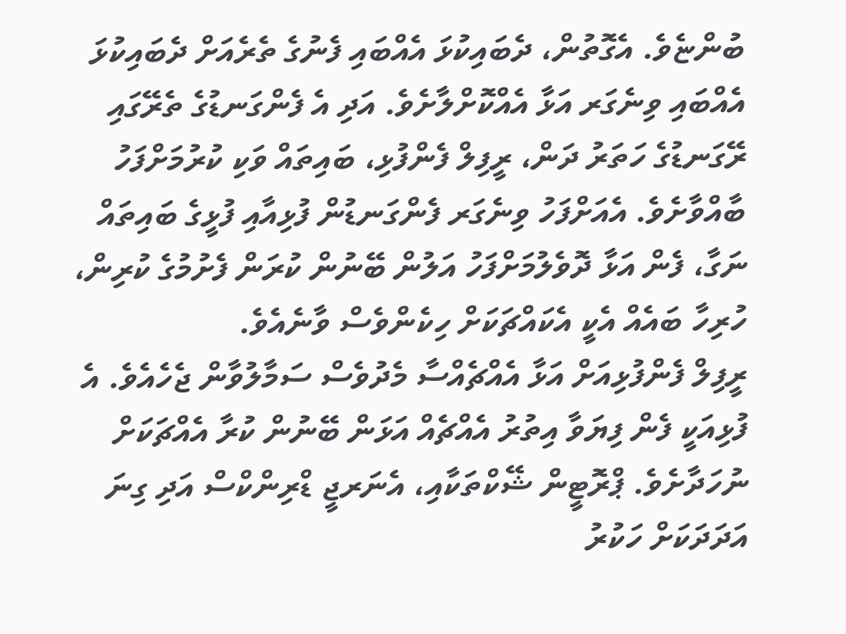ބުންޏެވެ. އެގޮތުން، ދެބައިކުޅަ އެއްބައި ފެނުގެ ތެރެއަށް ދެބައިކުޅަ އެއްބައި ވިނެގަރ އަޅާ އެއްކޮށްލާށެވެ. އަދި އެ ފެންގަނޑުގެ ތެރޭގައި ރޭގަނޑުގެ ހަތަރު ދަން، ރީފިލް ފެންފުޅި، ބައިތައް ވަކި ކުރުމަށްފަހު ބާއްވާށެވެ. އެއަށްފަހު ވިނެގަރ ފެންގަނޑުން ފުޅިއާއި ފުޅީގެ ބައިތައް ނަގާ، ފެން އަޅާ ދޮވެލުމަށްފަހު އަލުން ބޭނުން ކުރަން ފެށުމުގެ ކުރިން، ހުރިހާ ބައެއް އެކީ އެކައްޗަކަށް ހިކެންވެސް ވާނެއެވެ.
ރީފިލް ފެންފުޅިއަށް އަޅާ އެއްޗެއްސާ މެދުވެސް ސަމާލުވާން ޖެހެއެވެ. އެ ފުޅިއަކީ ފެން ފިޔަވާ އިތުރު އެއްޗެއް އަޅަން ބޭނުން ކުރާ އެއްޗަކަށް ނުހަދާށެވެ. ޕްރޮޓީން ޝޭކްތަކާއި، އެނަރޖީ ޑްރިންކްސް އަދި ގިނަ އަދަދަކަށް ހަކުރު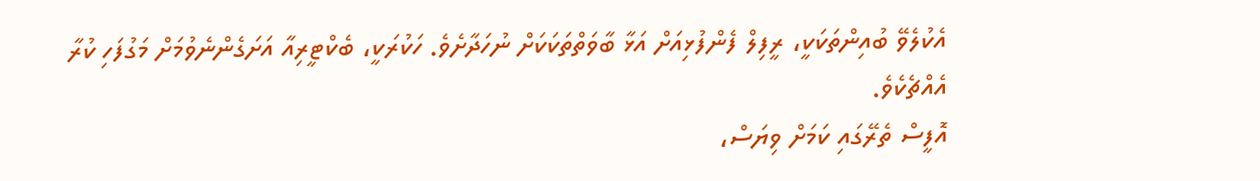އެކުލެވޭ ބުއިންތަކަކީ، ރީފިލް ފެންފުޅިއަށް އަޅާ ބާވަތްތަކަކަށް ނުހަދާށެވެ. ހަކުރަކީ، ބެކްޓީރިއާ އަށަގެންނެވުމަށް މަގުފަހި ކުރާ އެއްޗެކެވެ.
އޮފީސް ތެރޭގައި ކަމަށް ވިޔަސް،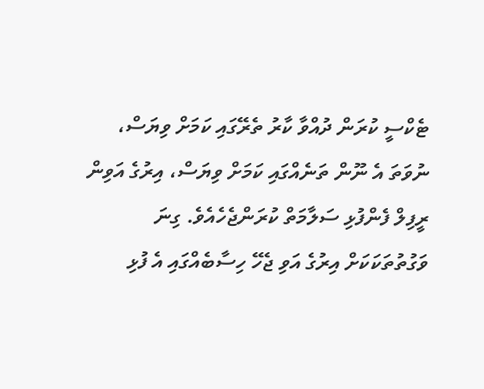ޓެކްސީ ކުރަން ދުއްވާ ކާރު ތެރޭގައި ކަމަށް ވިޔަސް، ނުވަތަ އެ ނޫން ތަނެއްގައި ކަމަށް ވިޔަސް، އިރުގެ އަވިން ރީފިލް ފެންފުޅި ސަލާމަތް ކުރަންޖެހެއެވެ. ގިނަ ވަގުތުތަކަކަށް އިރުގެ އަވި ޖެހޭ ހިސާބެއްގައި އެ ފުޅި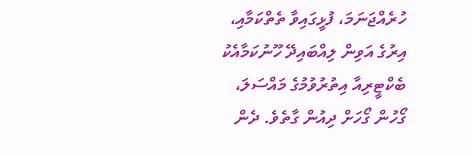ހުރެއްޖަނަމަ، ފުޅީގައިވާ ތެތްކަމާއި، އިރުގެ އަވިން ލިއްބައިދޭ ހޫނުކަމާއެކު ބެކްޓީރިއާ އިތުރުވުމުގެ މައްސަލަ، ގޯހުން ގޯހަށް ދިއުން ގާތެވެ. ދެން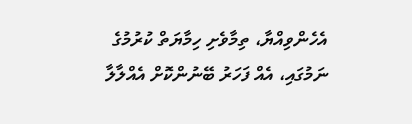އެހެންވިއްޔާ، ތިމާވެށި ހިމާޔަތް ކުރުމުގެ ނަމުގައި، އެއް ފަހަރު ބޭނުންކޮށް އެއްލާލާ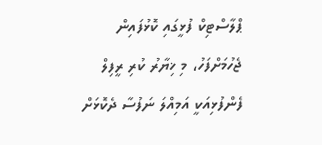ޕްލާސްޓިކް ފުޅީގައި ކޮޅުފައިން ޖެހުމަށްފަހު، މި ޚިޔާރު ކުރި ރީފިލް ފެންފުޅިއަކީ އަމިއްލަ ނަފުސާ ދެކޮޅަށް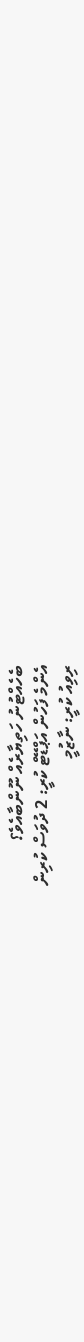ބެހެއްޓުނު ހަތިޔާރެއް ނޫންބާއެވެ؟
އެންމެ ފަހުން އަޕްޑޭޓް ކުރީ: 2 ދުވަސް ކުރިން
ރިވިއު ކުރީ: ނާޒުމީ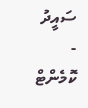ސައީދު
- ކޮމެންޓް